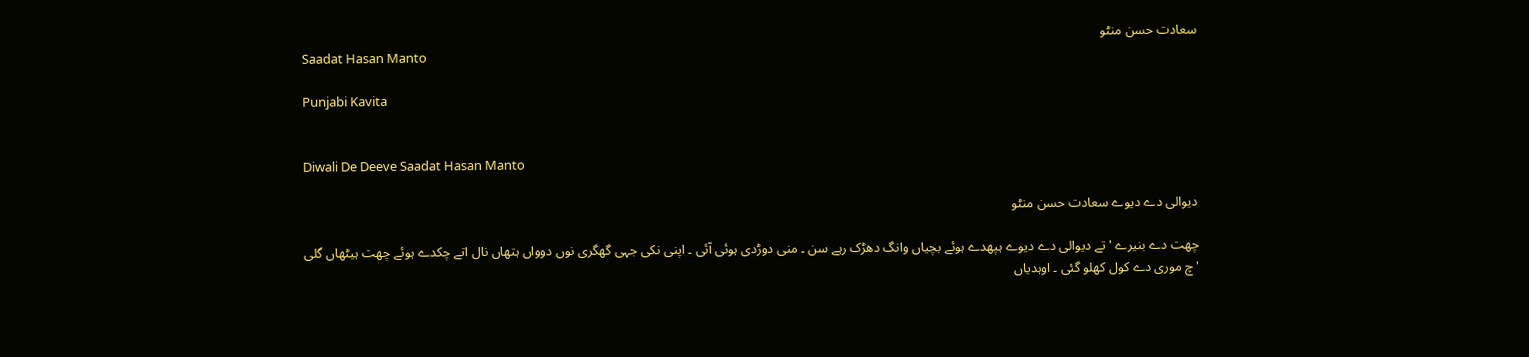سعادت حسن منٹو
Saadat Hasan Manto

Punjabi Kavita


Diwali De Deeve Saadat Hasan Manto

دیوالی دے دیوے سعادت حسن منٹو

چھت دے بنیرے 'تے دیوالی دے دیوے ہپھدے ہوئے بچیاں وانگ دھڑک رہے سن ۔ منی دوڑدی ہوئی آئی ۔ اپنی نکی جہی گھگری نوں دوواں ہتھاں نال اتے چکدے ہوئے چھت ہیٹھاں گلی 'چ موری دے کول کھلو گئی ۔ اوہدیاں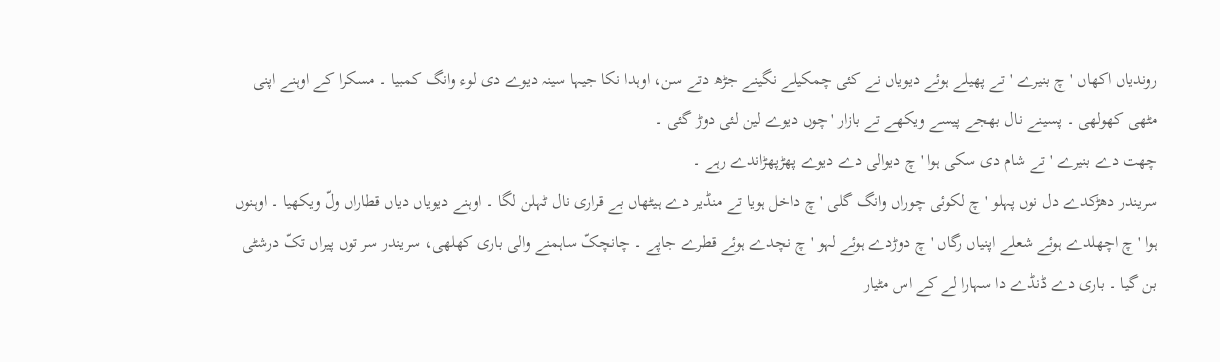روندیاں اکھاں 'چ بنیرے 'تے پھیلے ہوئے دیویاں نے کئی چمکیلے نگینے جڑھ دتے سن، اوہدا نکا جیہا سینہ دیوے دی لوء وانگ کمبیا ۔ مسکرا کے اوہنے اپنی مٹھی کھولھی ۔ پسینے نال بھجے پیسے ویکھے تے بازار 'چوں دیوے لین لئی دوڑ گئی ۔
چھت دے بنیرے 'تے شام دی سکی ہوا 'چ دیوالی دے دیوے پھڑپھڑاندے رہے ۔
سریندر دھڑکدے دل نوں پہلو 'چ لکوئی چوراں وانگ گلی 'چ داخل ہویا تے منڈیر دے ہیٹھاں بے قراری نال ٹہلن لگا ۔ اوہنے دیویاں دیاں قطاراں ولّ ویکھیا ۔ اوہنوں ہوا 'چ اچھلدے ہوئے شعلے اپنیاں رگاں 'چ دوڑدے ہوئے لہو 'چ نچدے ہوئے قطرے جاپے ۔ چانچکّ ساہمنے والی باری کھلھی، سریندر سر توں پیراں تکّ درشٹی بن گیا ۔ باری دے ڈنڈے دا سہارا لے کے اس مٹیار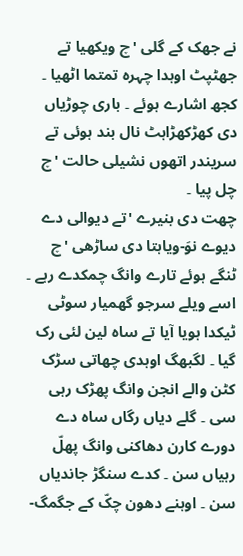نے جھک کے گلی 'چ ویکھیا تے جھٹپٹ اوہدا چہرہ تمتما اٹھیا ۔
کجھ اشارے ہوئے ۔ باری چوڑیاں دی کھڑکھڑاہٹ نال بند ہوئی تے سریندر اتھوں نشیلی حالت 'چ چل پیا ۔
چھت دی بنیرے 'تے دیوالی دے دیوے نوَ-ویاہتا دی ساڑھی 'چ ٹنگے ہوئے تارے وانگ چمکدے رہے ۔ اسے ویلے سرجو گھمیار سوٹی ٹیکدا ہویا آیا تے ساہ لین لئی رک گیا ۔ لگبھگ اوہدی چھاتی سڑک کٹن والے انجن وانگ پھڑک رہی سی ۔ گلے دیاں رگاں ساہ دے دورے کارن دھاکنی وانگ پھلّ رہیاں سن ۔ کدے سنگڑ جاندیاں سن ۔ اوہنے دھون چکّ کے جگمگ-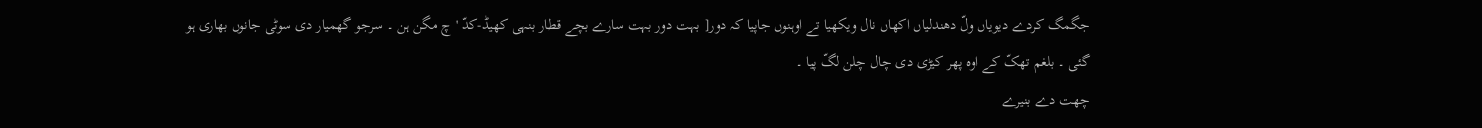جگمگ کردے دیویاں ولّ دھندلیاں اکھاں نال ویکھیا تے اوہنوں جاپیا کہ دور[ بہت دور بہت سارے بچے قطار بنہی کھیڈ-کدّ 'چ مگن ہن ۔ سرجو گھمیار دی سوٹی جانوں بھاری ہو گئی ۔ بلغم تھکّ کے اوہ پھر کیڑی دی چال چلن لگّ پیا ۔
چھت دے بنیرے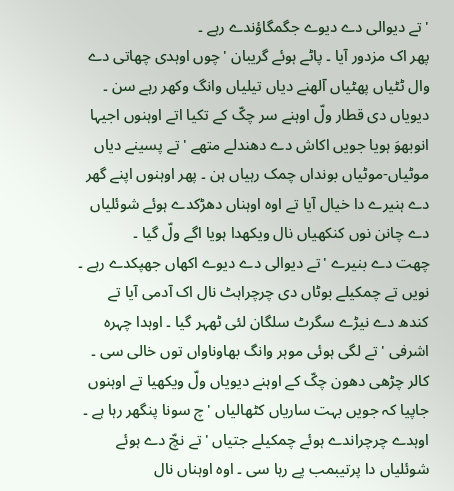'تے دیوالی دے دیوے جگمگاؤندے رہے ۔
پھر اک مزدور آیا ۔ پاٹے ہوئے گریبان 'چوں اوہدی چھاتی دے وال ٹٹیاں پھٹیاں آلھنے دیاں تیلیاں وانگ وکھر رہے سن ۔ دیویاں دی قطار ولّ اوہنے سر چکّ کے تکیا اتے اوہنوں اجیہا انوبھوَ ہویا جویں اکاش دے دھندلے متھے 'تے پسینے دیاں موٹیاں-موٹیاں بونداں چمک رہیاں ہن ۔ پھر اوہنوں اپنے گھر دے ہنیرے دا خیال آیا تے اوہ اوہناں دھڑکدے ہوئے شوئلیاں دے چانن نوں کنکھیاں نال ویکھدا ہویا اگے ولّ گیا ۔
چھت دے بنیرے 'تے دیوالی دے دیوے اکھاں جھپکدے رہے ۔
نویں تے چمکیلے بوٹاں دی چرچراہٹ نال اک آدمی آیا تے کندھ دے نیڑے سگرٹ سلگان لئی ٹھہر گیا ۔ اوہدا چہرہ اشرفی 'تے لگی ہوئی موہر وانگ بھاوناواں توں خالی سی ۔ کالر چڑھی دھون چکّ کے اوہنے دیویاں ولّ ویکھیا تے اوہنوں جاپیا کہ جویں بہت ساریاں کٹھالیاں 'چ سونا پنگھر رہا ہے ۔ اوہدے چرچراندے ہوئے چمکیلے جتیاں 'تے نچّ دے ہوئے شوئلیاں دا پرتیبمب پے رہا سی ۔ اوہ اوہناں نال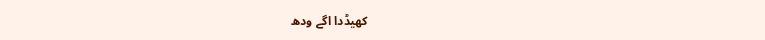کھیڈدا اگے ودھ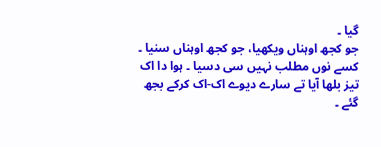گیا ۔
جو کجھ اوہناں ویکھیا، جو کجھ اوہناں سنیا ۔ کسے نوں مطلب نہیں سی دسیا ۔ ہوا دا اک تیز بلھا آیا تے سارے دیوے اک-اک کرکے بجھ گئے ۔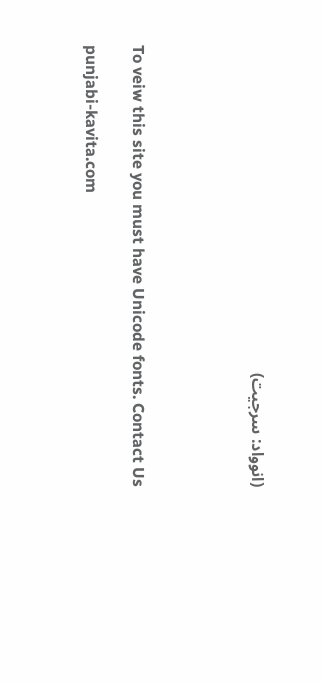(انوواد: سرجیت)




To veiw this site you must have Unicode fonts. Contact Us

punjabi-kavita.com